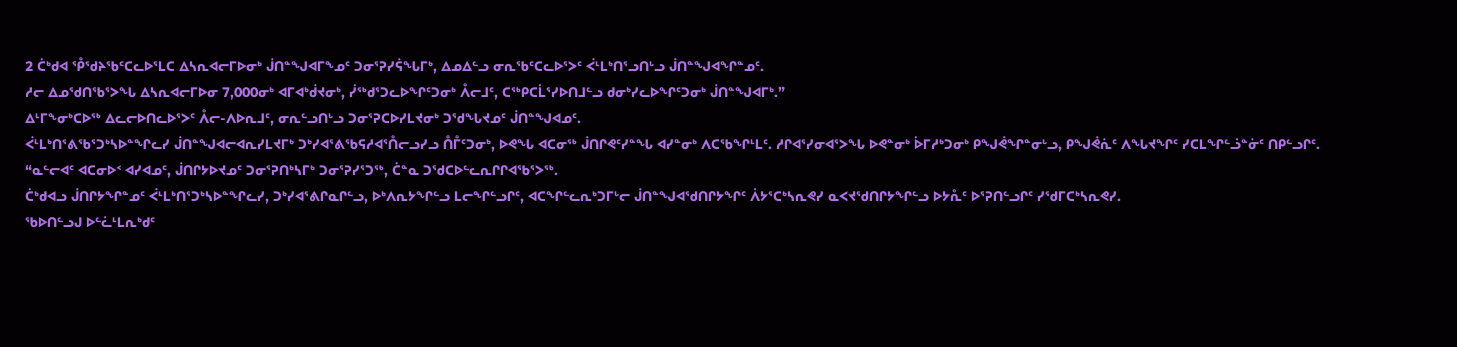2 ᑖᒃᑯᐊ ᕾᖁᔨᖃᑦᑕᓚᐅᕐᒪᑕ ᐃᓴᕆᐊᓕᒥᐅᓂᒃ ᒎᑎᓐᖑᐊᒥᖕᓄᑦ ᑐᓂᕐᕈᓯᕌᖓᒥᒃ, ᐃᓄᐃᓪᓗ ᓂᕆᖃᑦᑕᓚᐅᕐᐳᑦ ᐹᒻᒪᒃᑎᕐᓗᑎᒡᓗ ᒎᑎᓐᖑᐊᖏᓐᓄᑦ.
ᓱᓕ ᐃᓄᖁᑎᖃᕐᐳᖓ ᐃᓴᕆᐊᓕᒥᐅᓂ 7,000ᓂᒃ ᐊᒥᐊᒃᑰᔪᓂᒃ, ᓰᖅᑯᕐᑐᓚᐅᖏᑦᑐᓂᒃ ᐰᓕᒧᑦ, ᑕᖅᑭᑕᒫᕐᓯᐅᑎᒧᓪᓗ ᑯᓂᒃᓯᓚᐅᖏᑦᑐᓂᒃ ᒎᑎᓐᖑᐊᒥᒃ.”
ᐃᒻᒥᖕᓂᒃᑕᐅᖅ ᐃᓚᓕᐅᑎᓚᐅᕐᐳᑦ ᐰᓕ-ᐱᐅᕆᒧᑦ, ᓂᕆᓪᓗᑎᒡᓗ ᑐᓂᕐᕈᑕᐅᓯᒪᔪᓂᒃ ᑐᖁᖓᔪᓄᑦ ᒎᑎᓐᖑᐊᓄᑦ.
ᐹᒻᒪᒃᑎᕐᕕᖃᕐᑐᒃᓴᐅᓐᖏᓚᓯ ᒎᑎᓐᖑᐊᓕᐊᕆᓯᒪᔪᒥᒃ ᑐᒃᓯᐊᕐᕕᖃᕋᓱᐊᕐᑍᓕᓗᓯᓗ ᑍᒤᑦᑐᓂᒃ, ᐅᕙᖓ ᐊᑕᓂᖅ ᒎᑎᒋᕙᑦᓯᓐᖓ ᐊᓯᓐᓂᒃ ᐱᑕᖃᖏᒻᒪᑦ. ᓱᒋᐊᕐᓯᓂᐊᕐᐳᖓ ᐅᕙᓐᓂᒃ ᐆᒥᓱᒃᑐᓂᒃ ᑭᖑᕚᖏᓐᓂᒡᓗ, ᑭᖑᕚᕇᑦ ᐱᖓᔪᖏᑦ ᓯᑕᒪᖏᓪᓘᓐᓃᑦ ᑎᑭᓪᓗᒋᑦ.
“ᓇᓪᓕᐊᑦ ᐊᑕᓂᐅᑉ ᐊᓯᐊᓄᑦ, ᒎᑎᒋᔭᐅᔪᓄᑦ ᑐᓂᕐᕈᑎᒃᓴᒥᒃ ᑐᓂᕐᕈᓯᕐᑐᖅ, ᑖᓐᓇ ᑐᖁᑕᐅᓪᓚᕆᒋᒋᐊᖃᕐᐳᖅ.
ᑖᒃᑯᐊᓗ ᒎᑎᒋᔭᖏᓐᓄᑦ ᐹᒻᒪᒃᑎᕐᑐᒃᓴᐅᓐᖏᓚᓯ, ᑐᒃᓯᐊᕐᕕᒋᓇᒋᓪᓗ, ᐅᒃᐱᕆᔭᖏᓪᓗ ᒪᓕᖏᓪᓗᒋᑦ, ᐊᑕᖏᓪᓚᕆᒃᑐᒥᒡᓕ ᒎᑎᓐᖑᐊᖁᑎᒋᔭᖏᑦ ᐲᔭᕐᑕᒃᓴᕆᕙᓯ ᓇᐸᔪᖁᑎᒋᔭᖏᓪᓗ ᐅᔭᕅᑦ ᐅᕐᕈᑎᓪᓗᒋᑦ ᓯᖁᒥᑕᒃᓴᕆᕙᓯ.
ᖃᐅᑎᓪᓗᒍ ᐅᓪᓛᒻᒪᕆᒃᑯᑦ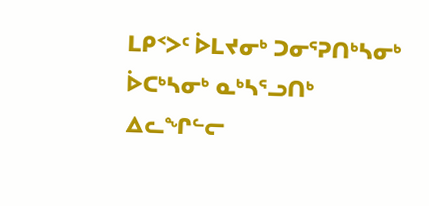ᒪᑭᑉᐳᑦ ᐆᒪᔪᓂᒃ ᑐᓂᕐᕈᑎᒃᓴᓂᒃ ᐆᑕᒃᓴᓂᒃ ᓇᒃᓴᕐᓗᑎᒃ ᐃᓚᖏᓪᓕ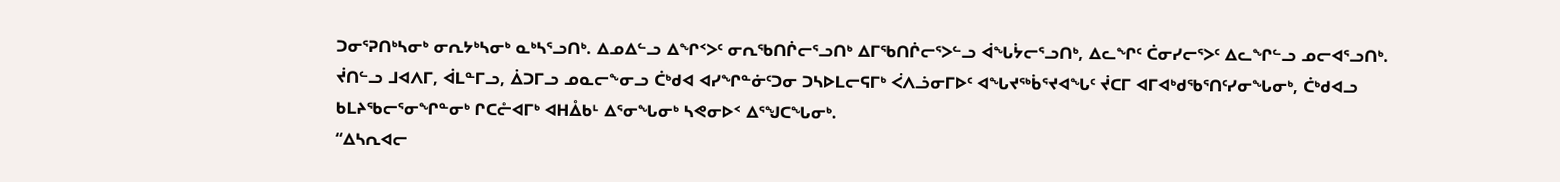ᑐᓂᕐᕈᑎᒃᓴᓂᒃ ᓂᕆᔭᒃᓴᓂᒃ ᓇᒃᓴᕐᓗᑎᒃ. ᐃᓄᐃᓪᓗ ᐃᖏᑉᐳᑦ ᓂᕆᖃᑎᒌᓕᕐᓗᑎᒃ ᐃᒥᖃᑎᒌᓕᕐᐳᓪᓗ ᐋᖓᔮᓕᕐᓗᑎᒃ, ᐃᓚᖏᑦ ᑖᓂᓯᓕᕐᐳᑦ ᐃᓚᖏᓪᓗ ᓄᓕᐊᕐᓗᑎᒃ.
ᔫᑎᓪᓗ ᒧᐊᐱᒥ, ᐋᒪᓐᒥᓗ, ᐄᑐᒥᓗ ᓄᓇᓕᖕᓂᓗ ᑖᒃᑯᐊ ᐊᓯᖏᓐᓃᑦᑐᓂ ᑐᓴᐅᒪᓕᕋᒥᒃ ᐹᐱᓘᓂᒥᐅᑦ ᐊᖓᔪᖅᑳᕐᔪᐊᖓᑦ ᔫᑕᒥ ᐊᒥᐊᒃᑯᖃᕐᑎᑦᓯᓂᖓᓂᒃ, ᑖᒃᑯᐊᓗ ᑲᒪᔨᖃᓕᕐᓂᖏᓐᓂᒃ ᒋᑕᓔᐊᒥᒃ ᐊᕼᐂᑲᒻ ᐃᕐᓂᖓᓂᒃ ᓴᕙᓂᐅᑉ ᐃᕐᖑᑕᖓᓂᒃ.
“ᐃᓴᕆᐊᓕ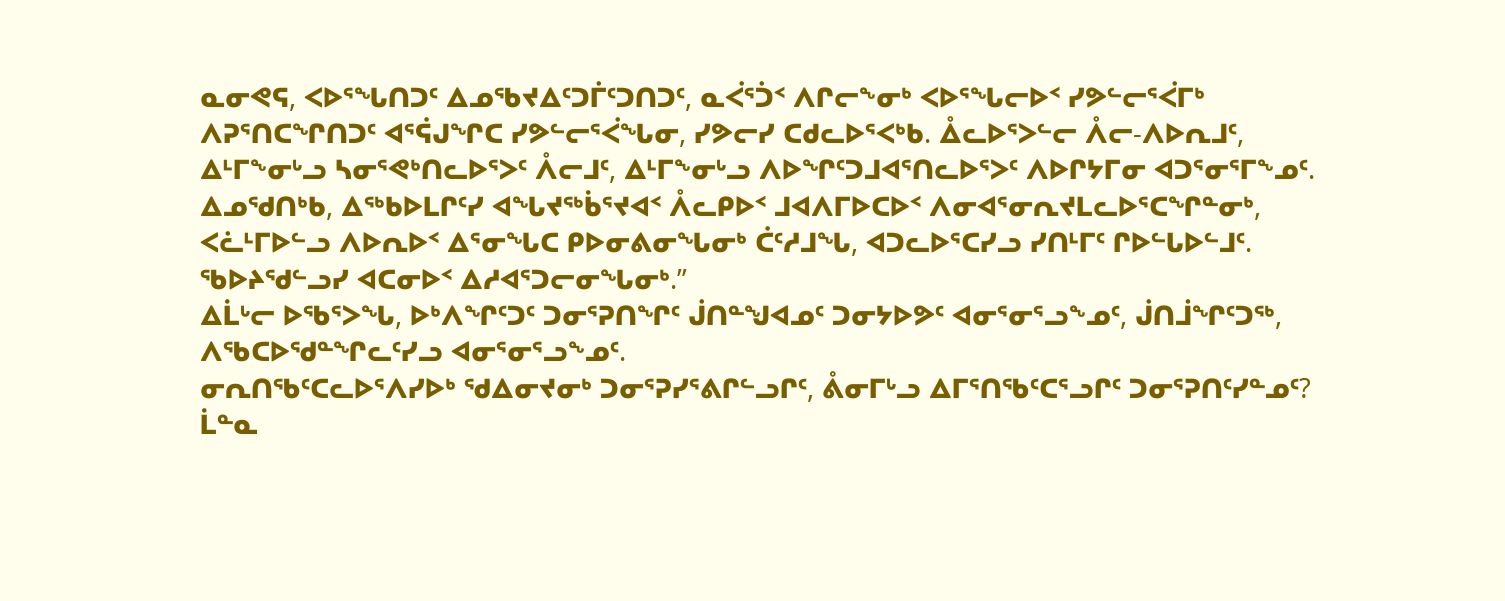ᓇᓂᕙᕋ, ᐸᐅᕐᖓᑎᑐᑦ ᐃᓄᖃᔪᐃᑦᑐᒦᑦᑐᑎᑐᑦ, ᓇᐹᕐᑑᑉ ᐱᒋᓕᖕᓂᒃ ᐸᐅᕐᖓᓕᐅᑉ ᓯᕗᓪᓕᕐᐹᒥᒃ ᐱᕈᕐᑎᑕᖏᑎᑐᑦ ᐊᕐᕌᒍᖏᑕ ᓯᕗᓪᓕᕐᐹᖓᓂ, ᓯᕗᓕᓯ ᑕᑯᓚᐅᕐᐸᒃᑲ. ᐂᓚᐅᕐᐳᓪᓕ ᐰᓕ-ᐱᐅᕆᒧᑦ, ᐃᒻᒥᖕᓂᒡᓗ ᓴᓂᕐᕙᒃᑎᓚᐅᕐᐳᑦ ᐰᓕᒧᑦ, ᐃᒻᒥᖕᓂᒡᓗ ᐱᐅᖏᑦᑐᒧᐊᕐᑎᓚᐅᕐᐳᑦ ᐱᐅᒋᔭᒥᓂ ᐊᑐᕐᓂᕐᒥᖕᓄᑦ.
ᐃᓄᖁᑎᒃᑲ, ᐃᖅᑲᐅᒪᒋᑦᓯ ᐊᖓᔪᖅᑳᕐᔪᐊᑉ ᐰᓚᑭᐅᑉ ᒧᐊᐱᒥᐅᑕᐅᑉ ᐱᓂᐊᕐᓂᕆᔪᒪᓚᐅᕐᑕᖏᓐᓂᒃ, ᐸᓛᒻᒥᐅᓪᓗ ᐱᐅᕆᐅᑉ ᐃᕐᓂᖓᑕ ᑭᐅᓂᕕᓂᖓᓂᒃ ᑖᑦᓱᒧᖓ, ᐊᑐᓚᐅᕐᑕᓯᓗ ᓯᑎᒻᒥᑦ ᒋᐅᓪᒐᐅᓪᒧᑦ. ᖃᐅᔨᖁᓪᓗᓯ ᐊᑕᓂᐅᑉ ᐃᓱᐊᕐᑐᓕᓂᖓᓂᒃ.”
ᐃᒫᒡᓕ ᐅᖃᕐᐳᖓ, ᐅᒃᐱᖏᑦᑐᑦ ᑐᓂᕐᕈᑎᖏᑦ ᒎᑎᓐᖑᐊᓄᑦ ᑐᓂᔭᐅᕗᑦ ᐊᓂᕐᓂᕐᓗᖕᓄᑦ, ᒎᑎᒨᖏᑦᑐᖅ, ᐱᖃᑕᐅᖁᓐᖏᓚᑦᓯᓗ ᐊᓂᕐᓂᕐᓗᖕᓄᑦ.
ᓂᕆᑎᖃᑦᑕᓚᐅᕐᐱᓯᐅᒃ ᖁᐃᓂᔪᓂᒃ ᑐᓂᕐᕈᓯᕐᕕᒋᓪᓗᒋᑦ, ᕔᓂᒥᒡᓗ ᐃᒥᕐᑎᖃᑦᑕᕐᓗᒋᑦ ᑐᓂᕐᕈᑎᑦᓯᓐᓄᑦ? ᒫᓐᓇ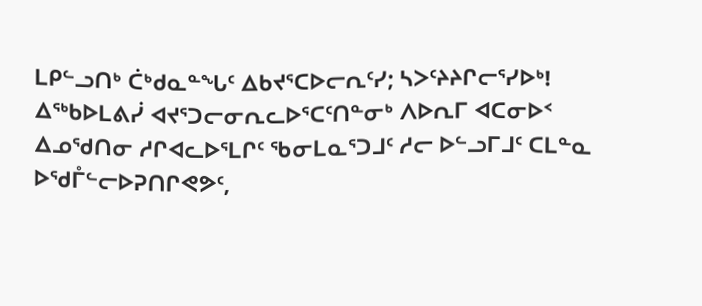ᒪᑭᓪᓗᑎᒃ ᑖᒃᑯᓇᓐᖓᑦ ᐃᑲᔪᕐᑕᐅᓕᕆᑦᓯ; ᓴᐳᑦᔨᔨᒋᓕᕐᓯᐅᒃ!
ᐃᖅᑲᐅᒪᕕᓰ ᐊᔪᕐᑐᓕᓂᕆᓚᐅᕐᑕᑦᑎᓐᓂᒃ ᐱᐅᕆᒥ ᐊᑕᓂᐅᑉ ᐃᓄᖁᑎᓂ ᓱᒋᐊᓚᐅᕐᒪᒋᑦ ᖃᓂᒪᓇᕐᑐᒧᑦ ᓱᓕ ᐅᓪᓗᒥᒧᑦ ᑕᒪᓐᓇ ᐅᖁᒤᓪᓕᐅᕈᑎᒋᕙᕗᑦ,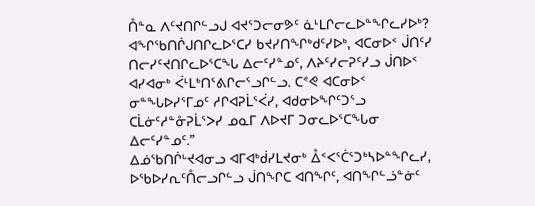ᑍᓐᓇ ᐱᑦᔪᑎᒋᓪᓗᒍ ᐊᔪᕐᑐᓕᓂᕗᑦ ᓈᒻᒪᒋᓕᓚᐅᓐᖏᓚᓯᐅᒃ?
ᐊᖏᖃᑎᒌᒍᑎᒋᓚᐅᕐᑕᓯ ᑲᔪᓯᑎᖏᒃᑯᑦᓯᐅᒃ, ᐊᑕᓂᐅᑉ ᒎᑎᑦᓯ ᑎᓕᓯᑦᔪᑎᒋᓚᐅᕐᑕᖓ ᐃᓕᑦᓯᓐᓄᑦ, ᐱᔨᑦᓯᓕᕈᑦᓯᓗ ᒎᑎᐅᑉ ᐊᓯᐊᓂᒃ ᐹᒻᒪᒃᑎᕐᕕᒋᓕᕐᓗᒋᓪᓗ. ᑕᕝᕙ ᐊᑕᓂᐅᑉ ᓂᓐᖓᐅᓯᕐᒥᓄᑦ ᓱᒋᐊᕈᒫᕐᐹᓯ, ᐊᑯᓂᐅᖏᑦᑐᕐᓗ ᑕᒫᓃᑦᓱᓐᓁᕈᒫᕐᐳᓯ ᓄᓇᒥ ᐱᐅᔪᒥ ᑐᓂᓚᐅᕐᑕᖓᓂ ᐃᓕᑦᓯᓐᓄᑦ.”
ᐃᓅᖃᑎᒌᒡᔪᐊᓂᓗ ᐊᒥᐊᒃᑰᓯᒪᔪᓂᒃ ᐂᑉᐸᕐᑖᕐᑐᒃᓴᐅᓐᖏᓚᓯ, ᐅᖃᐅᓯᕆᑦᑍᓕᓗᒋᓪᓗ ᒎᑎᖏᑕ ᐊᑎᖏᑦ, ᐊᑎᖏᓪᓘᓐᓃᑦ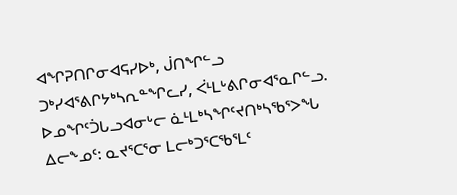ᐊᖏᕈᑎᒋᓂᐊᕋᓯᐅᒃ, ᒎᑎᖏᓪᓗ ᑐᒃᓯᐊᕐᕕᒋᔭᒃᓴᕆᓐᖏᓚᓯ, ᐹᒻᒪᒡᕕᒋᓂᐊᕐᓇᒋᓪᓗ.
ᐅᓄᖏᑦᑑᒐᓗᐊᓂᒡᓕ ᓈᒻᒪᒃᓴᖏᑦᔪᑎᒃᓴᖃᕐᐳᖓ ᐃᓕᖕᓄᑦ: ᓇᔪᕐᑕᕐᓂ ᒪᓕᒃᑐᕐᑕᖃᕐᒪᑦ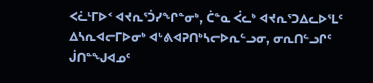ᐸᓛᒻᒥᐅᑉ ᐊᔪᕆᕐᑑᓯᖏᓐᓂᒃ, ᑖᓐᓇ ᐹᓚᒃ ᐊᔪᕆᕐᑐᐃᓚᐅᕐᒪᑦ ᐃᓴᕆᐊᓕᒥᐅᓂᒃ ᐊᒡᕕᐊᕈᑎᒃᓴᓕᐅᕆᓪᓗᓂ, ᓂᕆᑎᓪᓗᒋᑦ ᒎᑎᓐᖑᐊᓄᑦ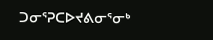ᑐᓂᕐᕈᑕᐅᔪᕕᓂᕐᓂᒃ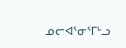ᓄᓕᐊᕐᓂᕐᒥᒡᓗ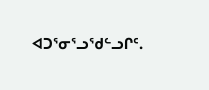ᐊᑐᕐᓂᕐᓗᖁᓪᓗᒋᑦ.